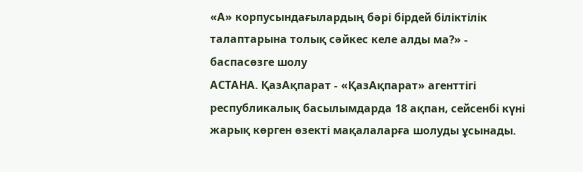«А» корпусындағылардың бәрі бірдей біліктілік талаптарына толық сәйкес келе алды ма?» - баспасөзге шолу
АСТАНА. ҚазАқпарат - «ҚазАқпарат» агенттігі республикалық басылымдарда 18 ақпан, сейсенбі күні жарық көрген өзекті мақалаларға шолуды ұсынады.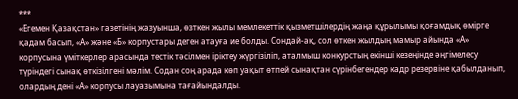***
«Егемен Қазақстан» газетінің жазуынша, өзткен жылы мемлекеттік қызметшілердің жаңа құрылымы қоғамдық өмірге қадам басып, «А» және «Б» корпустары деген атауға ие болды. Сондай-ақ, сол өткен жылдың мамыр айында «А» корпусына үміткерлер арасында тестік тәсілмен іріктеу жүргізіліп, аталмыш конкурстың екінші кезеңінде әңгімелесу түріндегі сынақ өткізілгені мәлім. Содан соң арада көп уақыт өтпей сынақтан сүрінбегендер кадр резервіне қабылданып, олардың дені «А» корпусы лауазымына тағайындалды.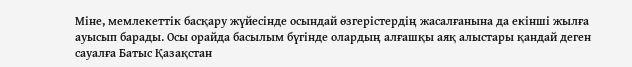Міне, мемлекеттік басқару жүйесінде осындай өзгерістердің жасалғанына да екінші жылға ауысып барады. Осы орайда басылым бүгінде олардың алғашқы аяқ алыстары қандай деген сауалға Батыс Қазақстан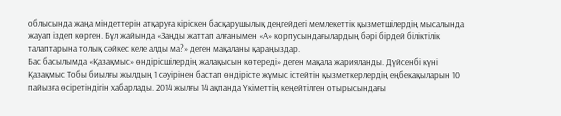облысында жаңа міндеттерін атқаруға кіріскен басқарушылық деңгейдегі мемлекеттік қызметшілердің мысалында жауап іздеп көрген. Бұл жайында «Заңды жаттап алғанымен «А» корпусындағылардың бәрі бірдей біліктілік талаптарына толық сәйкес келе алды ма?» деген мақаланы қараңыздар.
Бас басылымда «Қазақмыс» өндірісшілердің жалақысын көтереді» деген мақала жарияланды. Дүйсенбі күні Қазақмыс Тобы биылғы жылдың 1 сәуірінен бастап өндірісте жұмыс істейтін қызметкерлердің еңбекақыларын 10 пайызға өсіретіндігін хабарлады. 2014 жылғы 14 ақпанда Үкіметтің кеңейтілген отырысындағы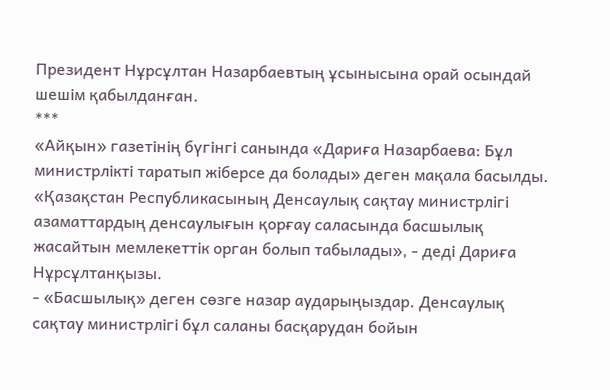Президент Нұрсұлтан Назарбаевтың ұсынысына орай осындай шешім қабылданған.
***
«Айқын» газетінің бүгінгі санында «Дариға Назарбаева: Бұл министрлікті таратып жіберсе да болады» деген мақала басылды. «Қазақстан Республикасының Денсаулық сақтау министрлігі азаматтардың денсаулығын қорғау саласында басшылық жасайтын мемлекеттік орган болып табылады», - деді Дариға Нұрсұлтанқызы.
- «Басшылық» деген сөзге назар аударыңыздар. Денсаулық сақтау министрлігі бұл саланы басқарудан бойын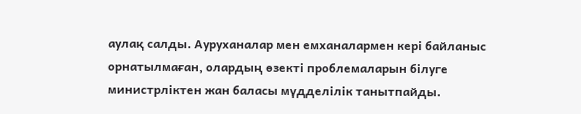аулақ салды. Ауруханалар мен емханалармен кері байланыс орнатылмаған, олардың өзекті проблемаларын білуге министрліктен жан баласы мүдделілік танытпайды.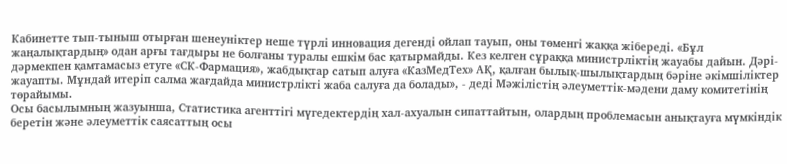Кабинетте тып-тыныш отырған шенеуніктер неше түрлі инновация дегенді ойлап тауып, оны төменгі жаққа жібереді. «Бұл жаңалықтардың» одан арғы тағдыры не болғаны туралы ешкім бас қатырмайды. Кез келген сұраққа министрліктің жауабы дайын. Дәрі-дәрмекпен қамтамасыз етуге «СК-Фармация», жабдықтар сатып алуға «КазМедТех» АҚ, қалған былық-шылықтардың бәріне әкімшіліктер жауапты. Мұндай итеріп салма жағдайда министрлікті жаба салуға да болады», - деді Мәжілістің әлеуметтік-мәдени даму комитетінің төрайымы.
Осы басылымның жазуынша, Статистика агенттігі мүгедектердің хал-ахуалын сипаттайтын, олардың проблемасын анықтауға мүмкіндік беретін және әлеуметтік саясаттың осы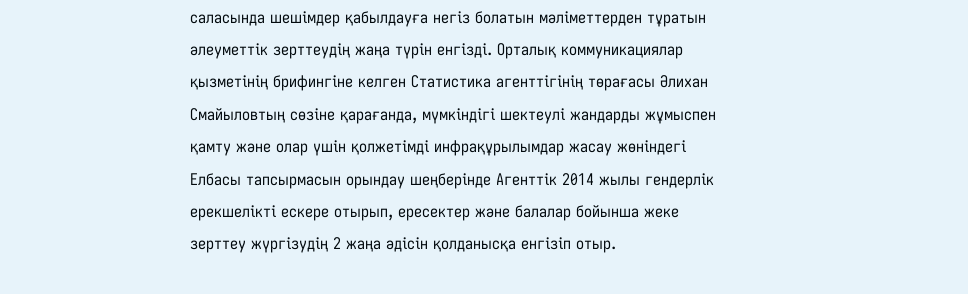саласында шешімдер қабылдауға негіз болатын мәліметтерден тұратын әлеуметтік зерттеудің жаңа түрін енгізді. Орталық коммуникациялар қызметінің брифингіне келген Статистика агенттігінің төрағасы Әлихан Смайыловтың сөзіне қарағанда, мүмкіндігі шектеулі жандарды жұмыспен қамту және олар үшін қолжетімді инфрақұрылымдар жасау жөніндегі Елбасы тапсырмасын орындау шеңберінде Агенттік 2014 жылы гендерлік ерекшелікті ескере отырып, ересектер және балалар бойынша жеке зерттеу жүргізудің 2 жаңа әдісін қолданысқа енгізіп отыр.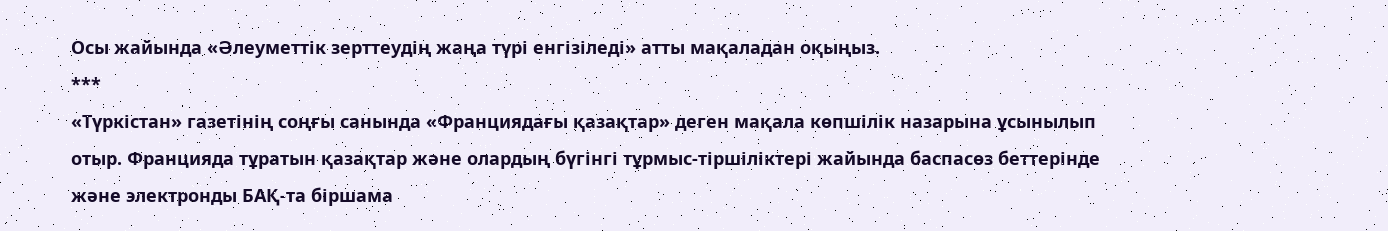Осы жайында «Әлеуметтік зерттеудің жаңа түрі енгізіледі» атты мақаладан оқыңыз.
***
«Түркістан» газетінің соңғы санында «Франциядағы қазақтар» деген мақала көпшілік назарына ұсынылып отыр. Францияда тұратын қазақтар және олардың бүгінгі тұрмыс-тіршіліктері жайында баспасөз беттерінде және электронды БАҚ-та біршама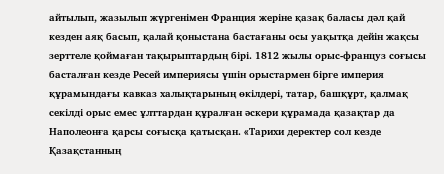айтылып, жазылып жүргенімен Франция жеріне қазақ баласы дәл қай кезден аяқ басып, қалай қоныстана бастағаны осы уақытқа дейін жақсы зерттеле қоймаған тақырыптардың бірі. 1812 жылы орыс-француз соғысы басталған кезде Ресей империясы үшін орыстармен бірге империя құрамындағы кавказ халықтарының өкілдері, татар, башқұрт, қалмақ секілді орыс емес ұлттардан құралған әскери құрамада қазақтар да Наполеонға қарсы соғысқа қатысқан. «Тарихи деректер сол кезде Қазақстанның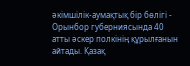әкімшілік-аумақтық бір бөлігі - Орынбор губерниясында 40 атты әскер полкінің құрылғанын айтады. Қазақ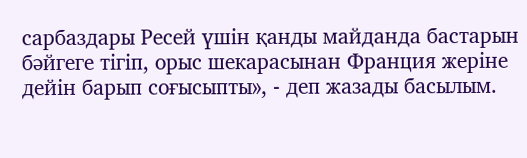сарбаздары Ресей үшін қанды майданда бастарын бәйгеге тігіп, орыс шекарасынан Франция жеріне дейін барып соғысыпты», - деп жазады басылым.